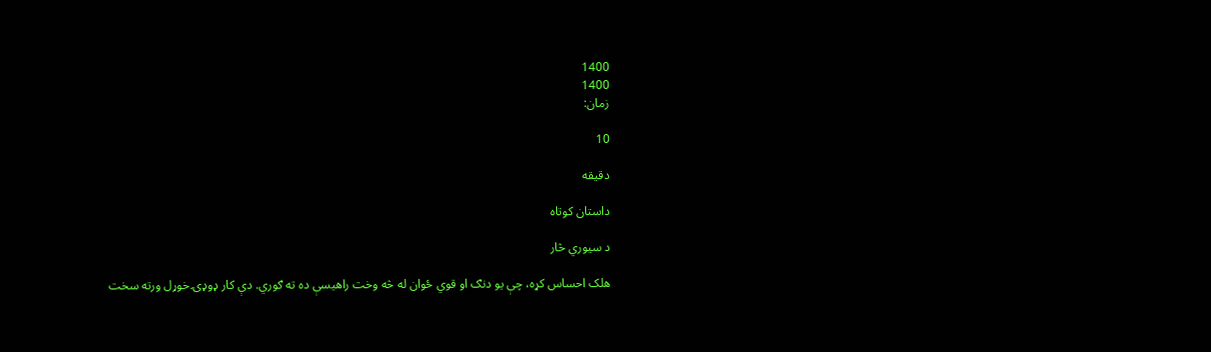1400
1400
زمان:

10

دقیقه

داستان کوتاه

د سیوري څار

هلک احساس کړه، چې یو دنګ او قوي ځوان له څه وخت راهیسې ده ته ګوري. دې کار ډوډۍ خوړل ورته سخت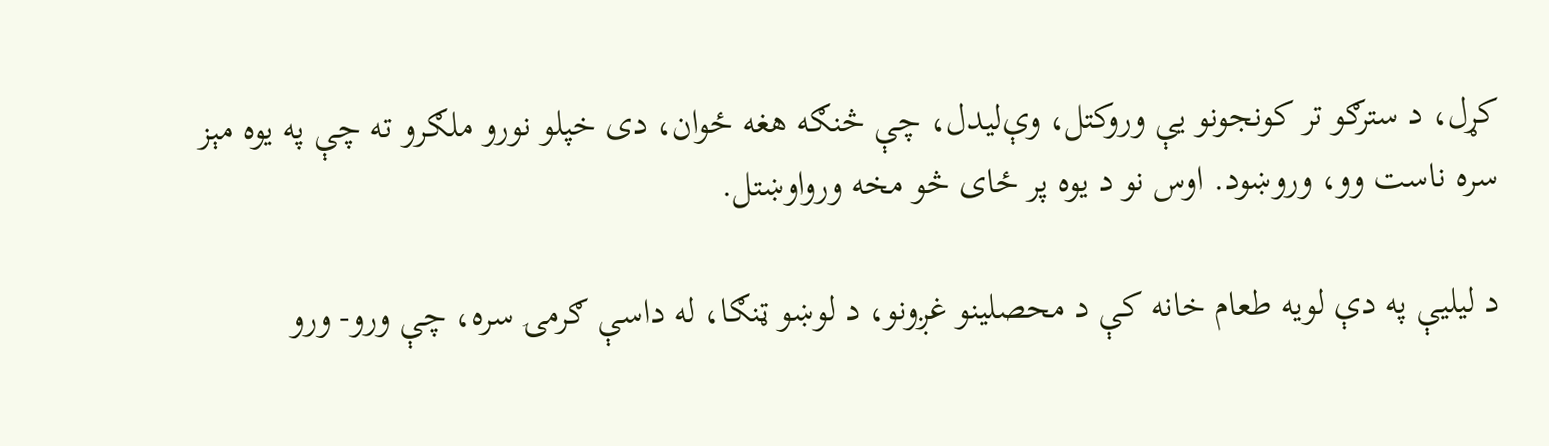کړل، د سترګو تر کونجونو یې وروکتل، وې‌لیدل، چې څنګه هغه ځوان، دی خپلو نورو ملګرو ته چې په یوه مېز سره ناست وو، وروښود. اوس نو د یوه پر ځای څو مخه ورواوښتل.

د لیلیې په دې لویه طعام خانه کې د محصلینو غږونو، د لوښو ټنګا، له داسې ګرمۍ سره، چې ورو- ورو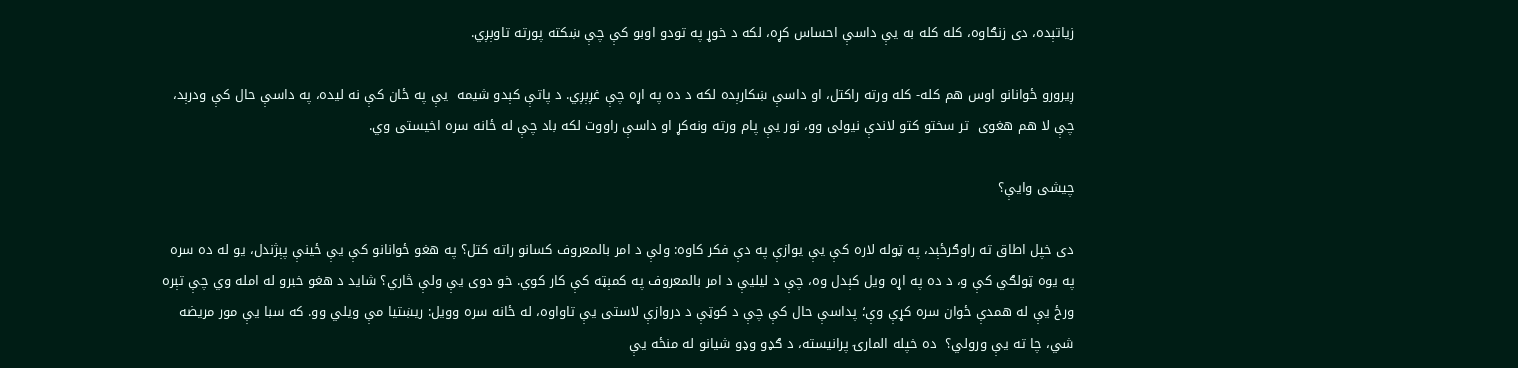زیاتېده، دی زنګاوه، کله کله به یې داسې احساس کړه، لکه د خوړ په تودو اوبو کې چې ښکته پورته تاوېږي.

ږیرورو ځوانانو اوس هم کله- کله ورته راکتل، او داسې ښکارېده لکه د ده په اړه چې غږېږي. د پاتې کېدو شیمه  یې په ځان کې نه لیده، په داسې حال کې ودرېد، چې لا هم هغوی  تر سختو کتو لاندې نیولی وو، نور یې پام ورته ونه‌کړ او داسې راووت لکه باد چې له ځانه سره اخیستی وي.

چیشی وايې؟

دی خپل اطاق ته راوګرځېد، په ټوله لاره کې یې یوازې په دې فکر کاوه: ولې د امر بالمعروف کسانو راته کتل؟ په هغو ځوانانو کې یې ځینې پېژندل، یو له ده سره په یوه ټولګي کې و، د ده په اړه ویل کېدل وه، چې د لیلیې د امر بالمعروف په کمېټه کې کار کوي. خو دوی یې ولې څاري؟ شاید د هغو خبرو له امله وي چې تېره ورځ یې له همدې ځوان سره کړې وې؛ پداسې حال کې چې د کوټې د دروازې لاستی يې تاواوه، له ځانه سره وویل: ریښتیا مې ویلي وو. که سبا یې مور مریضه شي، چا ته یې ورولي؟  ده خپله المارۍ پرانیسته، د ګډو وډو شیانو له منځه یې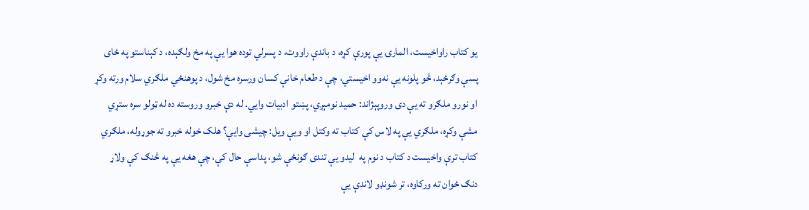یو کتاب راواخیست، المارۍ یې پورې کړه، د باندې راووت، د پسرلي توده هوا یې په مخ ولګېده، د کېناستو په ځای پسې وګرځېد، څو پلونه یې نه‌وو اخیستي، چې د طعام خانې کسان ورسره مخ شول، د پوهنځي ملګري سلام ورته وکړ او نورو ملګرو ته یې دی وروپېژاند: حمید نومېږي، پښتو ادبیات وايي. له دې خبرو وروسته ده له ټولو سره ستړي مشې وکړه، ملګري یې په لاس کې کتاب ته وکتل او ویې ویل: چیشی وایې؟ هلک خوله خبرو ته جوړوله، ملګري کتاب ترې واخیست د کتاب د نوم په  لیدو یې تندی ګونځې شو، پداسې حال کې، چې هغه یې په څنګ کې ولاړ دنګ ځوان ته ورکاوه، تر شونډو لاندې یې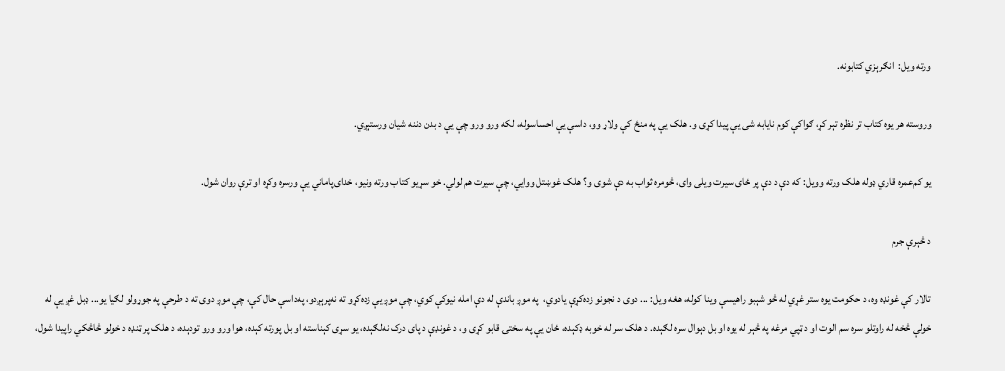ورته ویل:  انګرېزي کتابونه.

وروسته هر یوه کتاب تر نظره تېر کړ، ګواکې کوم نایابه شی یې پیدا کړی و. هلک یې په منځ کې ولاړ وو، داسې یې احساسوله، لکه ورو ورو چې یې د بدن دننه شیان ورستېږي.

یو کم‌عمره قاري ډوله هلک ورته وویل: که دې د دې پر ځای سیرت ویلی وای، څومره ثواب به دې شوی و؟ هلک غوښتل ووايي، چې سیرت هم لولي. خو سړیو کتاب ورته ونیو، خدای‌پاماني یې ورسره وکړه او ترې روان شول.

د څېرې جرم

تالار کې غونډه وه، د حکومت یوه ستر غړي له څو شېبو راهیسې وینا کوله، هغه ویل: ... دوی د نجونو زده‌کړې یادوي،  په موږ باندې له دې امله نیوکې کوي، چې موږ یې زده‌کړو ته نه‌پرېږدو، په‌داسې حال کې، چې موږ دوی ته د طرحې په جوړولو لګیا یو... ډبل غږ یې له خولې څخه له راوتلو سره سم الوت او د ټپي مرغه په څېر له یوه او بل دېوال سره لګېده. د هلک سر له خوبه ډکېده، ځان یې په سختۍ قابو کړی و، د غونډې د پای درک نه‌لګېده، یو سړی کېناسته او بل پورته کېده، هوا ورو ورو تودېده، د هلک پر ټنډه د خولو څاڅکي راپیدا شول،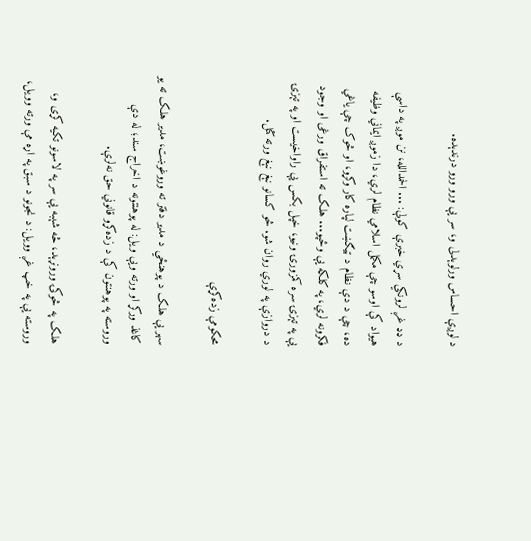د لوږې احساس ورلوېدلی و، سر یې ورو ورو درندېده.

د ډډ غږ لرونکي سړي خبرې کولې: ... الحمدالله، نن موږ په داسې هیواد کې اوسو چې مکمل اسلامي نظام لري، دا زموږ ایماني وظیفه ده، چې د دې نظام د ټیګښت لپاره کار وکړو، او څوک چې یاغي فکرونه لري، په کلکه یې وځپو... هلک ته استفراق ورغی او وجود یې په تېزۍ سره کمزورۍ ونیو، خپل بکس یې راواخیست او په تېزۍ د دروازې په لوري روان شو. څو کسانو نېغ نېغ ورته کتل.

محکومې زده‌کړې

سهر یې هلک د پوهنځي د مدیر دفتر ته وروغوښت، مدیر هلک ته یو کاغذ ورکړ او ورته ویې ویل: له پوهنتونه د اخراج سند؛ له دې وروسته په پوهنتون کې د زده‌کړو قانوني حق نه‌لرې.

هلک په څوکۍ ورونړېد، څه شېبه یې سر په لاسونو تکیه کړی و، وروسته یې په خپ غږ وویل: د نجونو د سبق په اړه مې ورته وویل،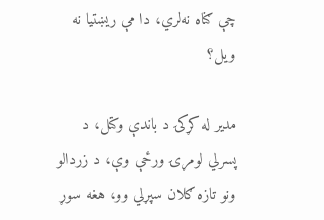چې ګناه نه‌لري، دا مې ریښتیا نه ویل؟

مدیر له کړکۍ د باندې وکتل، د پسرلي لومړۍ ورځې وې، د زردالو ونو تازه ګلان سپړلي وو، هغه سوړ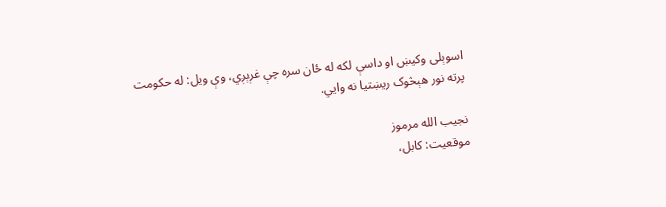اسوېلی وکیښ او داسې لکه له ځان سره چې غږېږي، وې ویل: له حکومت پرته نور هېڅوک ریښتیا نه وايي.

نجیب الله مرموز
موقعیت: کابل،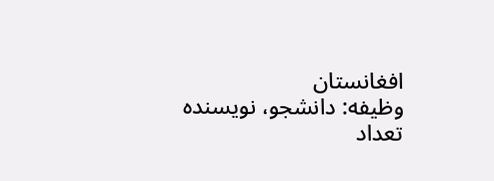افغانستان
وظیفه: دانشجو، نویسنده
تعداد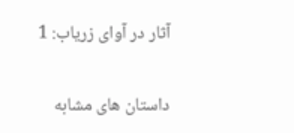آثار در آوای زریاب: 1

داستان های مشابه